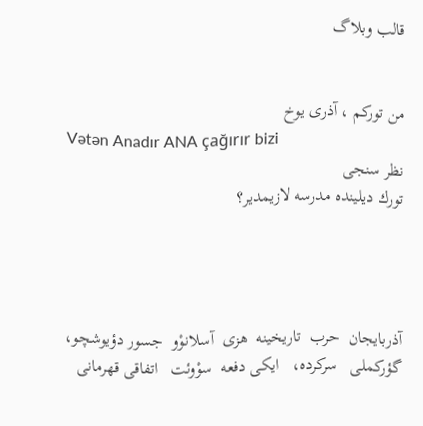قالب وبلاگ


من توركم ، آذری یوخ
Vətən Anadır ANA çağırır bizi
نظر سنجی
تورك ديلينده مدرسه لازيمدير؟




آذربایجان  حرب  تاریخینه  هزی  آسلانوْو  جسور دؤیوشچو،   گؤركملی   سركرده،   ایكی دفعه‌‌  سوْوئت   اتفاقی قهرمانی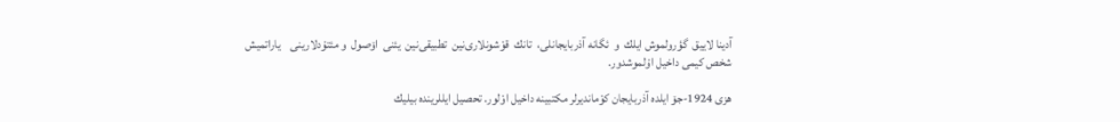آدینا لاییق  گؤرولموش ایلك  و  ئگانه آذربایجانلی،  تانك  قوْشونلاری‌نین  تطبیقی‌نین  یئنی  اۆصول  و مئتوْدلارینی    یاراتمیش شخص كیمی داخیل اوْلموشدور.

هزی 1924-جۆ ایلده آذربایجان كوْماندیرلر مكتبینه داخیل اوْلور. تحصیل ایللرینده بیلیك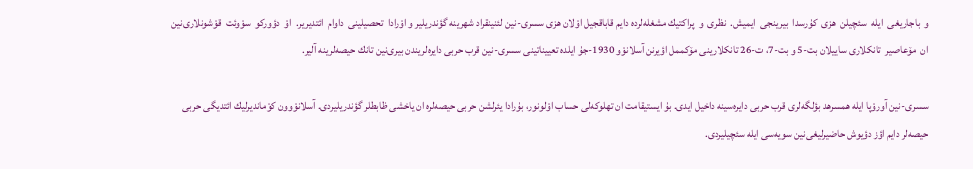و  باجاریغی  ایله  سئچیلن  هزی  كۇرسدا  بیرینجی  ایمیش.  نظری  و  پراكتیك مشغله‌لرده دایم قاباقجیل اوْلان هزی سسری-نین لئنینقراد شهرینه گؤندریلیر و اوْرادا  تحصیلینی  داوام  ائتدیریر.  اوْ  دؤوركو  سوْوئت  قوْشونلاری‌نین  ان  مۆعاصیر  تانكلاری ساییلان بت-5 و بت-7، ت-26 تانكلارینی مۆكممل اؤیرنن آسلانوْو 1930-جۇ ایلده تعییناتینی سسری-نین قرب حربی دایره‌لریندن بیری‌نین تانك حیصه‌‌لرینه آلیر.

سسری-نین آوروْپا ایله همسرهد بؤلگه‌لری قرب حربی دایره‌سینه داخیل ایدی. بۇ ایستیقامت ان تهلوكه‌‌لی حساب اوْلونور، بۇرادا یئرلشن حربی حیصه‌‌لره ان یاخشی ظابطلر گؤندریلیردی. آسلانوْوون كوْماندیرلیك ائتدیگی حربی حیصه‌‌لر دایم اؤز دؤیوش حاضیرلیغی‌نین سویه‌سی ایله سئچیلیردی.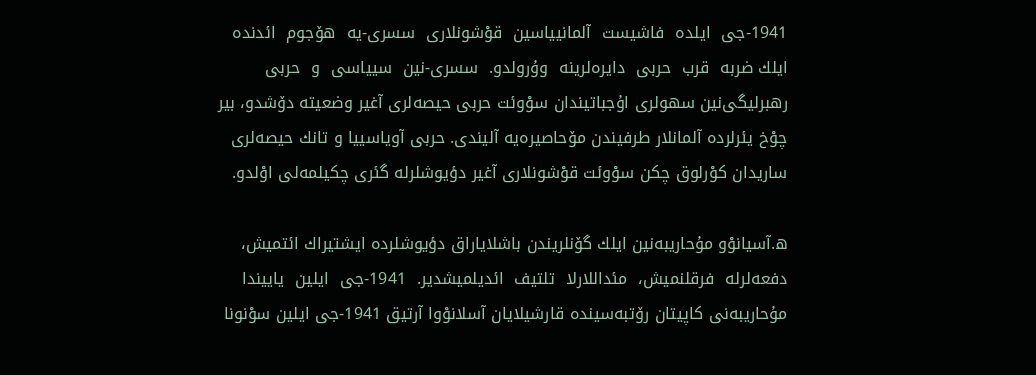1941-جی  ایلده  فاشیست  آلمانییاسین  قوْشونلاری  سسری-یه  هۆجوم  ائدنده  ایلك ضربه‌‌  قرب  حربی  دایره‌لرینه  وۇرولدو.  سسری-نین  سییاسی  و  حربی  رهبرلیگی‌نین سهولری اۇجباتیندان سوْوئت حربی حیصه‌‌لری آغیر وضعیته دۆشدو، بیر چوْخ یئرلرده آلمانلار طرفیندن مۆحاصیره‌‌یه آلیندی. حربی آویاسییا و تانك حیصه‌‌لری ساریدان كوْرلوق چكن سوْوئت قوْشونلاری آغیر دؤیوشلرله گئری چكیلمه‌لی اوْلدو.

ه.آسیانوْو مۇحاریبه‌‌نین ایلك گۆنلریندن باشلایاراق دؤیوشلرده ایشتیراك ائتمیش،  دفعه‌‌لرله  فرقلنمیش،  مئداللارلا  تلتیف  ائدیلمیشدیر.  1941-جی  ایلین  یاییندا مۇحاریبه‌‌نی كاپیتان رۆتبه‌سینده قارشیلایان آسلانوْوا آرتیق 1941-جی ایلین سوْنونا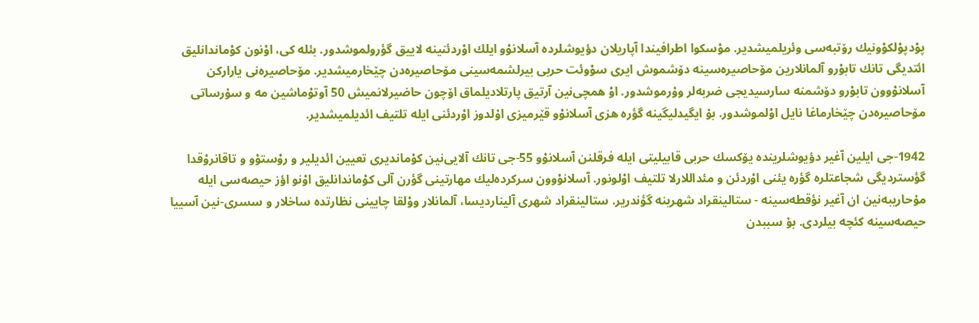پوْدپوْلكوْونیك رۆتبه‌سی وئریلمیشدیر. موْسكوا اطرافیندا آپاریلان دؤیوشلرده آسلانوْو ایلك اوْردئنینه لاییق گؤرولموشدور. بئله كی، اوْنون كوْماندانلیق ائتدیگی تانك تابوْرو آلمانلارین مۆحاصیره‌‌سینه دۆشموش ایری سوْوئت حربی بیرلشمه‌سینی مۆحاصیره‌‌دن چێخارمیشدیر. مۆحاصیره‌‌نی یاراركن آسلانوْوون تابوْرو دۆشمنه سارسیدیجی ضربه‌‌لر وۇرموشدور. اوْ همچی‌نین آرتیق پارتلادیلماق اۆچون حاضیرلانمیش 50 آوتوْماشین مه و سۇرساتی مۆحاصیره‌‌دن چێخارماغا نایل اوْلموشدور. بۇ ایگیدلیگینه گؤره هزی آسلانوْو قێرمیزی اۇلدوز اوْردئنی ایله تلتیف ائدیلمیشدیر.

1942-جی ایلین آغیر دؤیوشلرینده یۆكسك حربی قابیلیتی ایله فرقلنن آسلانوْو 55-جی تانك آلایی‌نین كوْماندیری تعیین ائدیلیر و روْستوْو و تاقانروْقدا گؤستردیگی شجاعتلره گؤره یئنی اوْردئن و مئداللارلا تلتیف اوْلونور. آسلانوْوون سركرده‌لیك مهارتینی گؤرن آلی كوْماندانلیق اوْنو اؤز حیصه‌‌سی ایله مۇحاریبه‌‌نین ان آغیر نؤقطه‌‌سینه - ستالینقراد شهرینه گؤندریر. ستالینقراد شهری آلیناردیسا، آلمانلار ووْلقا چایینی نظارتده ساخلار و سسری-نین آسییا حیصه‌‌سینه كئچه بیلردی. بۇ سببدن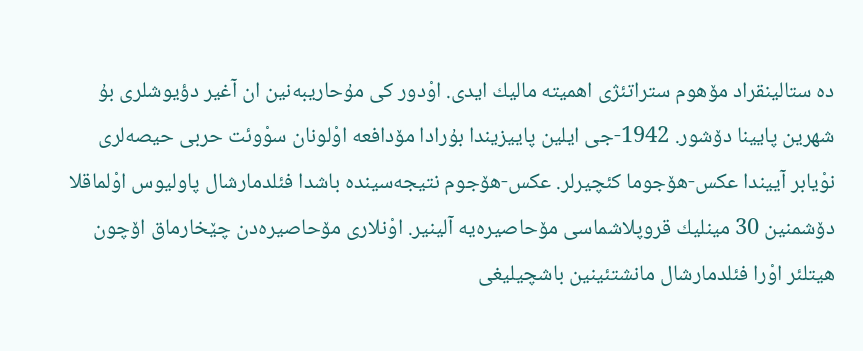ده ستالینقراد مۆهوم ستراتئژی اهمیته مالیك ایدی. اوْدور كی مۇحاریبه‌‌نین ان آغیر دؤیوشلری بۇ شهرین پایینا دۆشور. 1942-جی ایلین پاییزیندا بۇرادا مۆدافعه‌‌ اوْلونان سوْوئت حربی حیصه‌‌لری نوْیابر آییندا عكس-هۆجوما كئچیرلر. عكس-هۆجوم نتیجه‌سینده باشدا فئلدمارشال پاولیوس اوْلماقلا دۆشمنین 30 مینلیك قروپلاشماسی مۆحاصیره‌‌یه آلینیر. اوْنلاری مۆحاصیره‌‌دن چێخارماق اۆچون هیتلئر اوْرا فئلدمارشال مانشتئینین باشچیلیغی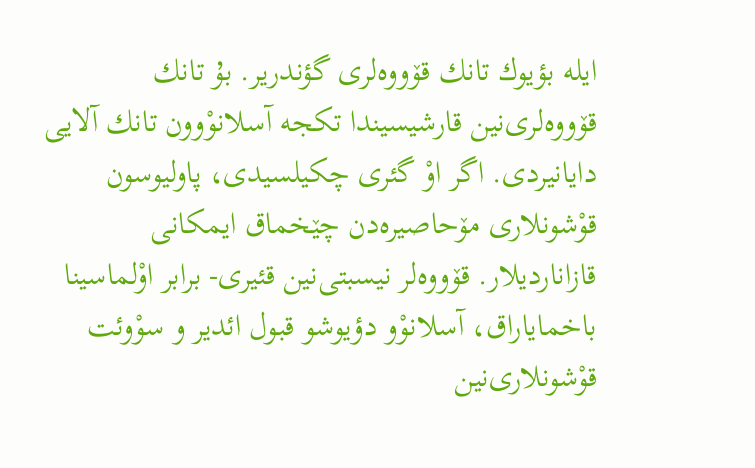ایله بؤیوك تانك قۆووه‌لری گؤندریر. بۇ تانك قۆووه‌لری‌نین قارشیسیندا تكجه آسلانوْوون تانك آلایی دایانیردی. اگر اوْ گئری چكیلسیدی، پاولیوسون قوْشونلاری مۆحاصیره‌‌دن چێخماق ایمكانی قازاناردیلار. قۆووه‌لر نیسبتی‌نین قئیری- برابر اوْلماسینا باخمایاراق، آسلانوْو دؤیوشو قبول ائدیر و سوْوئت قوْشونلاری‌نین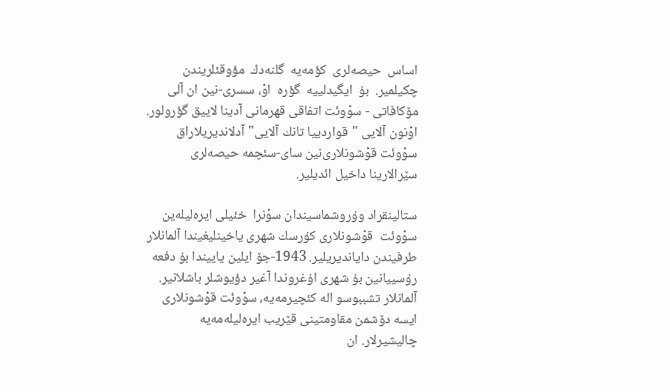اساس  حیصه‌‌لری  كؤمه‌یه  گلنه‌دك  مؤوقئلریندن  چكیلمیر.  بۇ  ایگیدلییه  گؤره  اوْ، سسری-نین ان آلی مۆكافاتی - سوْوئت اتفاقی قهرمانی آدینا لاییق گؤرولور. اوْنون آلایی "قواردییا تانك آلایی" آدلاندیریلاراق سوْوئت قوْشونلاری‌نین سای-سئچمه حیصه‌‌لری سێرالارینا داخیل ائدیلیر.

ستالینقراد وۇروشماسیندان سوْنرا  خئیلی ایره‌لیله‌ین  سوْوئت  قوْشونلاری كۇرسك شهری یاخینلیغیندا آلمانلار طرفیندن دایاندیریلیر. 1943-جۆ ایلین یاییندا بۇ دفعه‌‌ رۇسییانین بۇ شهری اۇغروندا آغیر دؤیوشلر باشلانیر. آلمانلار تشببوسو اله كئچیرمه‌یه، سوْوئت قوْشونلاری ایسه دۆشمن مقاومتینی قێریب ایره‌لیله‌مه‌یه چالیشیرلار. ان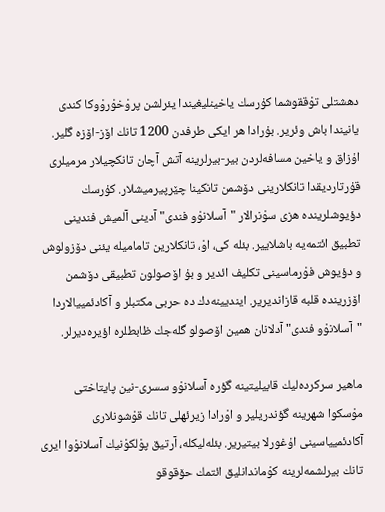دهشتلی توْققوشما كۇرسك یاخینلیغیندا یئرلشن پروْخوْروْوكا كندی یانیندا باش وئریر. بۇرادا هر ایكی طرفدن 1200 تانك اۆز-اۆزه گلیر. اۇزاق و یاخین مسافه‌لردن بیر-بیرلرینه آتش آچان تانكچیلار مرمیلری قۇرتاردیقدا تانكلارینی دۆشمن تانكینا چێرپیرمیشلار. كۇرسك دؤیوشلرینده هزی سوْنرالار "آسلانوْو فندی" آدینی آلمیش فندینی تطبیق ائتمه‌یه باشلاییر. بئله كی، اوْ، تانكلارین تامامیله یئنی دۆزولوش و دؤیوش فوْرماسینی تكلیف ائدیر و بۇ اۆصولون تطبیقی دۆشمن اۆزرینده قلبه قازاندیریر. ایندیینه‌دك ده حربی مكتبلر و آكادئمییالاردا "آسلانوْو فندی" آدلانان همین اۆصولو گله‌جك ظابطلره اؤیره‌دیرلر.

ماهیر سركرده‌لیك قابیلیتینه گؤره آسلانوْو سسری-نین پایتاختی موْسكوا شهرینه گؤندریلیر و اوْرادا زیرئهلی تانك قوْشونلاری آكادئمییاسینی اۇغورلا بیتیریر. بئله‌لیكله، آرتیق پوْلكوْنیك آسلانوْوا ایری تانك بیرلشمه‌لرینه كوْماندانلیق ائتمك حۆقوقو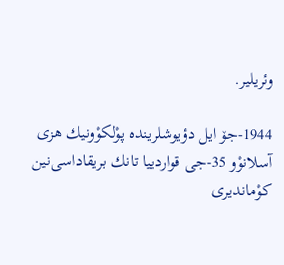وئریلیر.

1944-جۆ ایل دؤیوشلرینده پوْلكوْونیك هزی آسلانوْو 35-جی قواردییا تانك بریقاداسی‌نین كوْماندیری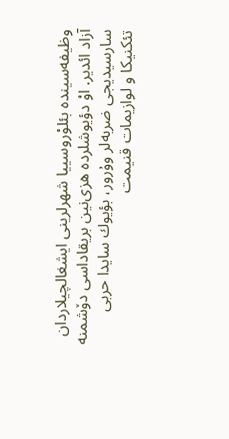وظیفه‌‌سینده بئلوْروسییا شهرلرینی ایشغالچیلاردان آزاد ائدیر. اوْ دؤیوشلرده هزی‌نین بریقاداسی دۆشمنه سارسیدیجی ضربه‌‌لر وۇرور، بؤیوك سایدا حربی تئكنیكا و لوازیمات قنیمت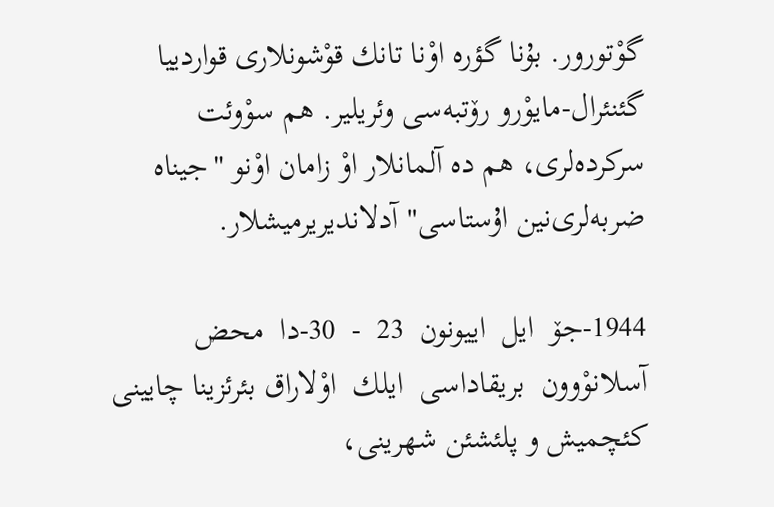گوْتورور. بۇنا گؤره اوْنا تانك قوْشونلاری قواردییا گئنئرال-مایوْرو رۆتبه‌سی وئریلیر. هم سوْوئت سركرده‌لری، هم ده آلمانلار اوْ زامان اوْنو "جیناه ضربه‌لری‌نین اۇستاسی" آدلاندیریرمیشلار.

1944-جۆ  ایل  اییونون  23  -  30-دا  محض  آسلانوْوون  بریقاداسی  ایلك  اوْلاراق بئرئزینا چایینی كئچمیش و پلئشئن شهرینی،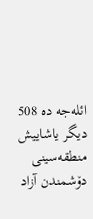ائله‌جه ده 508 دیگر یاشاییش منطقه‌‌سینی دۆشمندن آزاد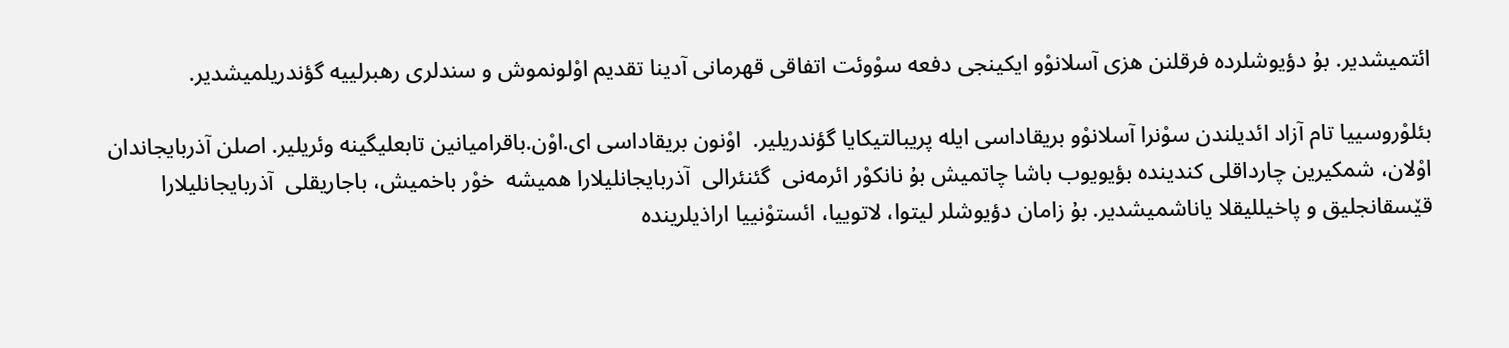ائتمیشدیر. بۇ دؤیوشلرده فرقلنن هزی آسلانوْو ایكینجی دفعه‌‌ سوْوئت اتفاقی قهرمانی آدینا تقدیم اوْلونموش و سندلری رهبرلییه گؤندریلمیشدیر.

بئلوْروسییا تام آزاد ائدیلندن سوْنرا آسلانوْو بریقاداسی ایله پریبالتیكایا گؤندریلیر.  اوْنون بریقاداسی ای.اوْن.باقرامیانین تابعلیگینه وئریلیر. اصلن آذربایجاندان اوْلان، شمكیرین چارداقلی كندینده بؤیویوب باشا چاتمیش بۇ نانكوْر ائرمه‌نی  گئنئرالی  آذربایجانلیلارا همیشه  خوْر باخمیش، باجاریقلی  آذربایجانلیلارا قێسقانجلیق و پاخیللیقلا یاناشمیشدیر. بۇ زامان دؤیوشلر لیتوا، لاتوییا، ائستوْنییا اراذیلرینده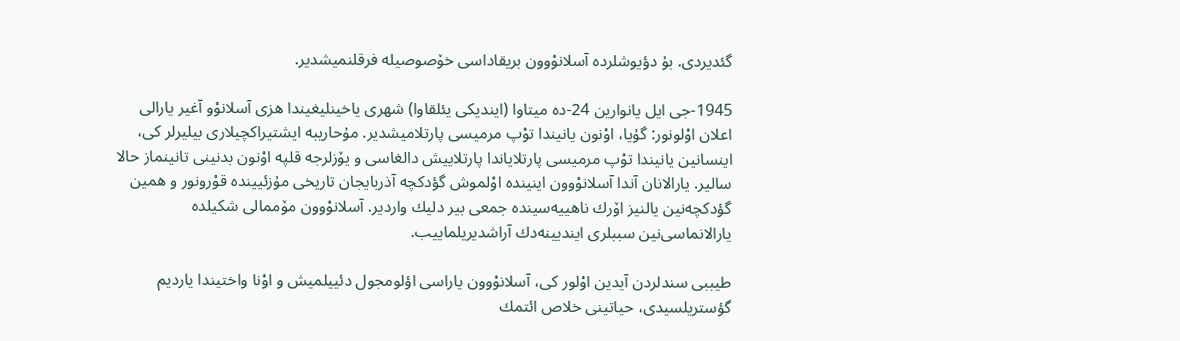گئدیردی. بۇ دؤیوشلرده آسلانوْوون بریقاداسی خۆصوصیله فرقلنمیشدیر.

1945-جی ایل یانوارین 24-ده میتاوا (ایندیكی یئلقاوا) شهری یاخینلیغیندا هزی آسلانوْو آغیر یارالی اعلان اوْلونور: گۇیا، اوْنون یانیندا توْپ مرمیسی پارتلامیشدیر. مۇحاریبه‌‌ ایشتیراكچیلاری بیلیرلر كی، اینسانین یانیندا توْپ مرمیسی پارتلایاندا پارتلاییش دالغاسی و یۆزلرجه قلپه اوْنون بدنینی تانینماز حالا سالیر. یارالانان آندا آسلانوْوون اینینده اوْلموش گؤدكچه آذربایجان تاریخی مۇزئیینده قوْرونور و همین گؤدكچه‌نین یالنیز اۆرك ناهییه‌سینده جمعی بیر دلیك واردیر. آسلانوْوون مۆممالی شكیلده یارالانماسی‌نین سببلری ایندیینه‌دك آراشدیریلماییب.

طیببی سندلردن آیدین اوْلور كی، آسلانوْوون یاراسی اؤلومجول دئییلمیش و اوْنا واختیندا یاردیم گؤستریلسیدی، حیاتینی خلاص ائتمك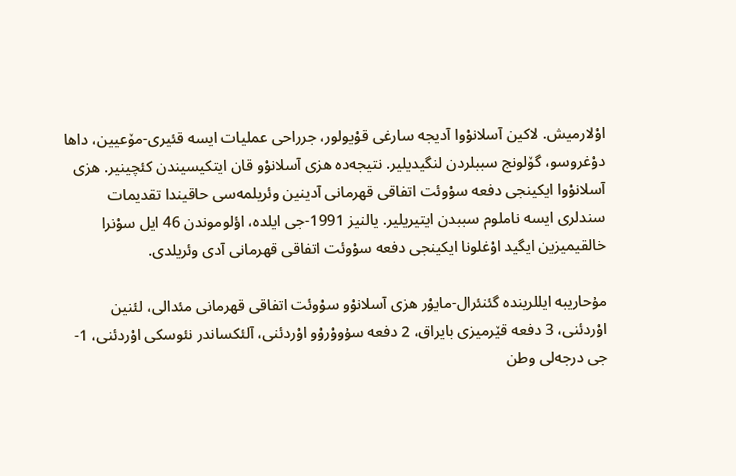اوْلارمیش. لاكین آسلانوْوا آدیجه سارغی قوْیولور، جرراحی عملیات ایسه قئیری-مۆعیین، داها دوْغروسو، گۆلونج سببلردن لنگیدیلیر. نتیجه‌ده هزی آسلانوْو قان ایتكیسیندن كئچینیر. هزی آسلانوْوا ایكینجی دفعه‌‌ سوْوئت اتفاقی قهرمانی آدینین وئریلمه‌سی حاقیندا تقدیمات سندلری ایسه ناملوم سببدن ایتیریلیر. یالنیز 1991-جی ایلده، اؤلوموندن 46 ایل سوْنرا خالقیمیزین ایگید اوْغلونا ایكینجی دفعه‌‌ سوْوئت اتفاقی قهرمانی آدی وئریلدی.

مۇحاریبه‌‌ ایللرینده گئنئرال-مایوْر هزی آسلانوْو سوْوئت اتفاقی قهرمانی مئدالی، لئنین اوْردئنی، 3 دفعه‌‌ قێرمیزی بایراق، 2 دفعه‌‌ سۇووْروْو اوْردئنی، آلئكساندر نئوسكی اوْردئنی، 1-جی درجه‌‌لی وطن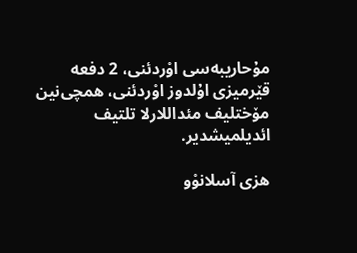مۇحاریبه‌‌سی اوْردئنی، 2 دفعه‌‌ قێرمیزی اۇلدوز اوْردئنی، همچی‌نین مۆختلیف مئداللارلا تلتیف ائدیلمیشدیر.

هزی آسلانوْو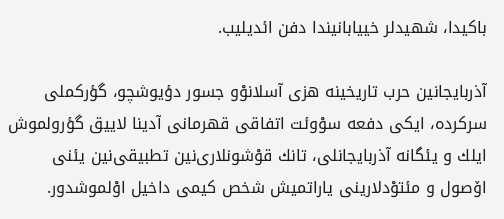باكیدا، شهیدلر خییابانیندا دفن ائدیلیب.

آذربایجانین حرب تاریخینه هزی آسلانوْو جسور دؤیوشچو، گؤركملی سركرده، ایكی دفعه‌‌ سوْوئت اتفاقی قهرمانی آدینا لاییق گؤرولموش ایلك و یئگانه آذربایجانلی، تانك قوْشونلاری‌نین تطبیقی‌نین یئنی اۆصول و مئتوْدلارینی یاراتمیش شخص كیمی داخیل اوْلموشدور.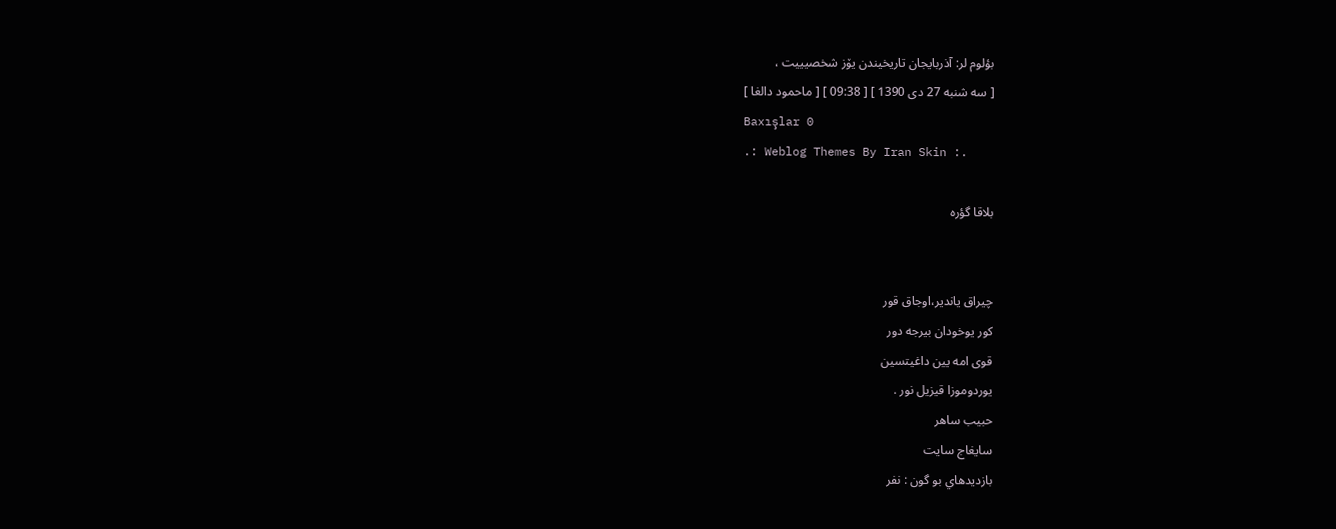بؤلوم لر: آذربایجان تاریخیندن یۆز شخصیییت ،
[ سه شنبه 27 دی 1390 ] [ 09:38 ] [ ماحمود دالغا ]
Baxışlar 0
.: Weblog Themes By Iran Skin :.

بلاقا گؤره


چیراق یاندیر،اوجاق قور
كور یوخودان بیرجه دور
قوی امه یین داغیتسین
یوردوموزا قیزیل نور .
حبیب ساهر
سایغاج سایت
بازديدهاي بو گون : نفر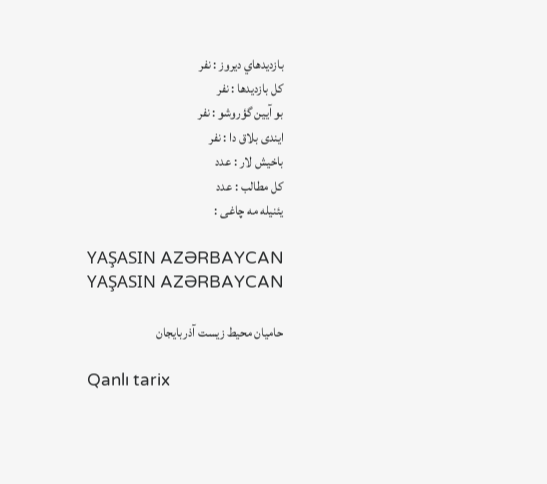بازديدهاي ديروز : نفر
كل بازديدها : نفر
بو آیین گؤروشو : نفر
ایندی بلاق دا : نفر
باخیش لار : عدد
كل مطالب : عدد
یئنیله مه چاغی :

YAŞASIN AZƏRBAYCAN YAŞASIN AZƏRBAYCAN

حامیان محیط زیست آذربایجان

Qanlı tarix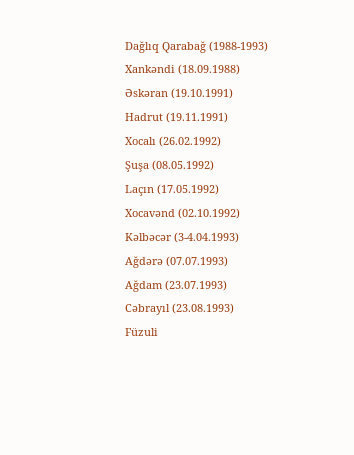Dağlıq Qarabağ (1988-1993)
Xankəndi (18.09.1988)
Əskəran (19.10.1991)
Hadrut (19.11.1991)
Xocalı (26.02.1992)
Şuşa (08.05.1992)
Laçın (17.05.1992)
Xocavənd (02.10.1992)
Kəlbəcər (3-4.04.1993)
Ağdərə (07.07.1993)
Ağdam (23.07.1993)
Cəbrayıl (23.08.1993)
Füzuli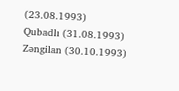(23.08.1993)
Qubadlı (31.08.1993)
Zəngilan (30.10.1993)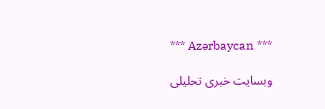*** Azərbaycan ***

وبسایت خبری تحلیلی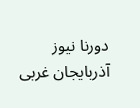دورنا نیوز آذربایجان غربی